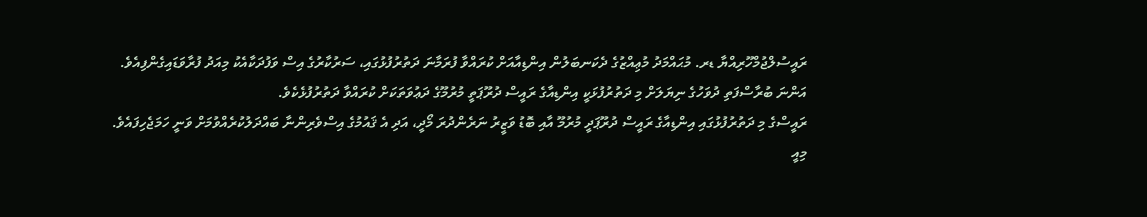ރައީސުލްޖުމްހޫރިއްޔާ ޑރ. މުޙައްމަދު މުޢިއްޒުގެ ދެކަނބަލުން އިންޑިއާއަށް ކުރައްވާ ފުރަމާނަ ދަތުރުފުޅުގައި، ސަރުކާރުގެ އިސް ވަފުދަކާއެކު މިއަދު ފުރާވަޑައިގެންފިއެވެ.
އަންނަ ބުރާސްފަތި ދުވަހުގެ ނިޔަލަށް މި ދަތުރުފުޅަކީ އިންޑިއާގެ ރައީސް ދުރޫޕަތީ މުރުމޫގެ ދަޢުވަތަކަށް ކުރައްވާ ދަތުރުފުޅެކެވެ.
ރައީސްގެ މި ދަތުރުފުޅުގައި އިންޑިއާގެ ރައީސް ދުރޫޕަދީ މުރުމޫ އާއި ބޮޑު ވަޒީރު ނަރެންދުރަ މޯދީ، އަދި އެ ޤައުމުގެ އިސްވެރިންނާ ބައްދަލުކުރެއްވުމަށް ވަނީ ހަމަޖެހިފައެވެ.
މިއީ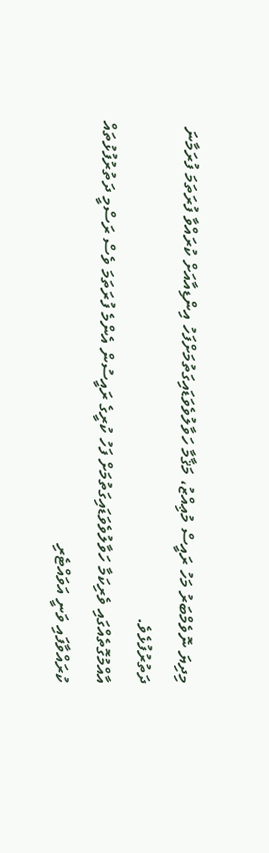މިދިޔަ ނޮވެމްބަރު މަހު ރައީސް މުޢިއްޒު، މަޤާމާ ހަވާލުވެވަޑައިގަތުމަށްފަހު އިންޑިއާއަށް ކުރައްވާ ފުރަތަމަ ފުރަމާނަ ދަތުރުފުޅެވެ.
އާއްމުގޮތެއްގައި ވެރިކަމާ ހަވާލުވެވަޑައިގަތުމަށް ފަހު ކުރީގެ ރައީސުން އެންމެ ފުރަތަމަ ވެސް ރަސްމީ ދަތުރުފުޅުތައް ކުރައްވާފައި ވަނީ އަވައްޓެރި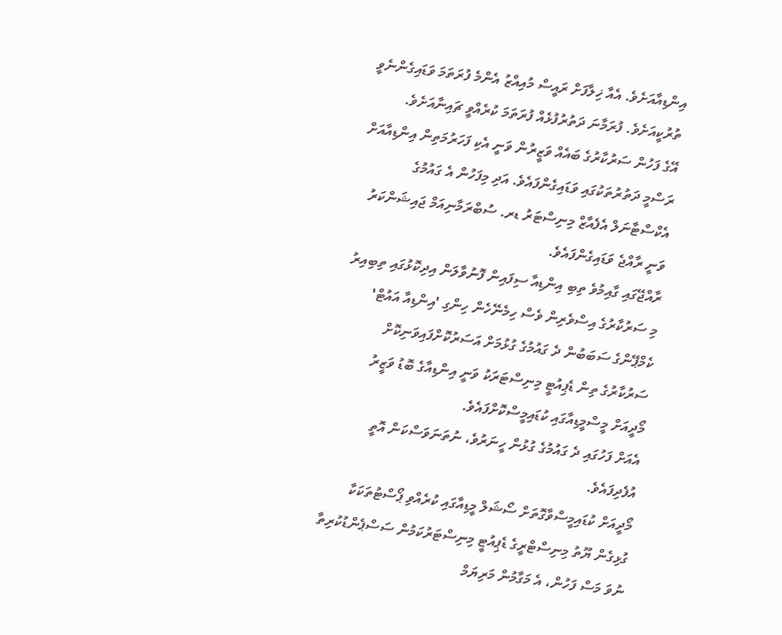އިންޑިއާއަށެވެ. އެއާ ޚިލާފަށް ރައީސް މުއިއްޒު އެންމެ ފުރަތަމަ ވަޑައިގެންނެވީ ތުރުކީއަށެވެ. ފުރަމާނަ ދަތުރުފުޅެއް ފުރަތަމަ ކުރެއްވީ ޗައިނާއަށެވެ.
އޭގެ ފަހުން ސަރުކާރުގެ ބައެއް ވަޒީރުން ވަނީ އެކި ފަހަރުމަތިން އިންޑިއާއަށް ރަސްމީ ދަތުރުތަކުގައި ވަޑައިގެންފައެވެ. އަދި މިފަހުން އެ ގައުމުގެ އެކްސްޓާނަލް އެފެއާޒް މިނިސްޓަރު ޑރ. ސުބްރަމާނިއަމް ޖައިޝަންކަރު ވަނީ ރާއްޖެ ވަޑައިގެންފައެވެ.
ރާއްޖޭގައި ގާއިމުވެ ތިބި އިންޑިއާ ސިފައިން ފޮނުވާލަން އިދިކޮޅުގައި ތިބިއިރު މި ސަރުކާރުގެ އިސްވެރިން ވެސް ހިމެނޭހެން ހިންގި 'އިންޑިއާ އައުޓް' ކެމްޕޭންގެ ސަބަބުން ދެ ގައުމުގެ ގުޅުމަށް އަސަރުކޮށްފައިވަނިކޮށް ސަރުކާރުގެ ތިން ޑެޕިއުޓީ މިނިސްޓަރަކު ވަނީ އިންޑިއާގެ ބޮޑު ވަޒީރު މޯދީއަށް މީސްމީޑިއާގައި ކުޑައިމީސްކޮށްފައެވެ.
އެއަށް ފަހުގައި ދެ ގައުމުގެ ގުޅުން ހީނަރުވެ، ނުތަނަވަސްކަން އޮތީ އުފެދިފައެވެ.
މޯދީއަށް ކުޑައިމީސްވާގޮތަށް ސޯޝަލް މީޑިއާގައި ކުރެއްވި ޕޯސްޓުތަކަކާ ގުޅިގެން ޔޫތު މިނިސްޓްރީގެ ޑެޕިއުޓީ މިނިސްޓަރުކަމުން ސަސްޕެންޑުކުރިތާ ނުވަ މަސް ފަހުން، އެ މަގާމުން މަރިޔަމް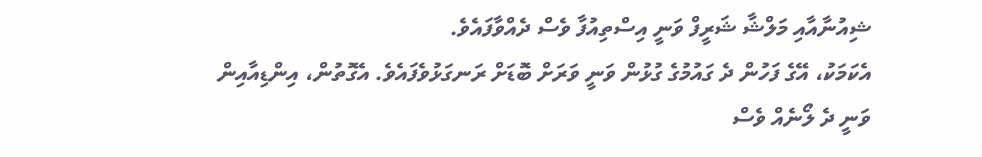ޝިއުނާއާއި މަލްޝާ ޝަރީފް ވަނީ އިސްތިއުފާ ވެސް ދެއްވާފައެވެ.
އެކަމަކު، އޭގެ ފަހުން ދެ ގައުމުގެ ގުޅުން ވަނީ ވަރަށް ބޮޑަށް ރަނގަޅުވެފައެވެ. އެގޮތުން، އިންޑިއާއިން ވަނީ ދެ ލޯނެއް ވެސް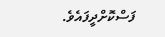ފަސްކޮށްދީފައެވެ.